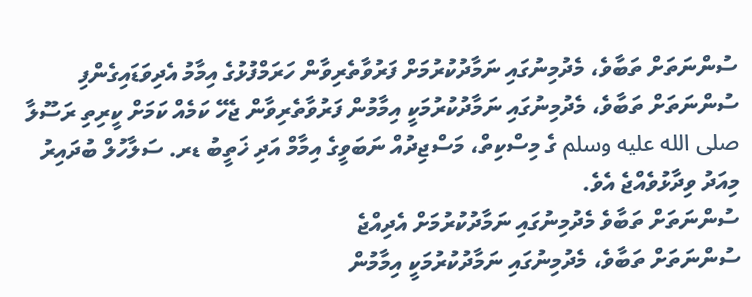ސުންނަތަށް ތަބާވެ، މެދުމިނުގައި ނަމާދުކުރުމަށް ފަރުވާތެރިވާން ހަރަމްފުޅުގެ އިމާމު އެދިވަޑައިގެންފި
ސުންނަތަށް ތަބާވެ، މެދުމިނުގައި ނަމާދުކުރުމަކީ އިމާމުން ފަރުވާތެރިވާން ޖެހޭ ކަމެއް ކަމަށް ކީރިތި ރަސޫލާ صلى الله عليه وسلم ގެ މިސްކިތް، މަސްޖިދުއް ނަބަވީގެ އިމާމް އަދި ޚަތީބު ޑރ. ސަލާހުލް ބުދައިރު މިއަދު ވިދާޅުވެއްޖެ އެވެ.
ސުންނަތަށް ތަބާވެ މެދުމިނުގައި ނަމާދުކުރުމަށް އެދިއްޖެ
ސުންނަތަށް ތަބާވެ، މެދުމިނުގައި ނަމާދުކުރުމަކީ އިމާމުން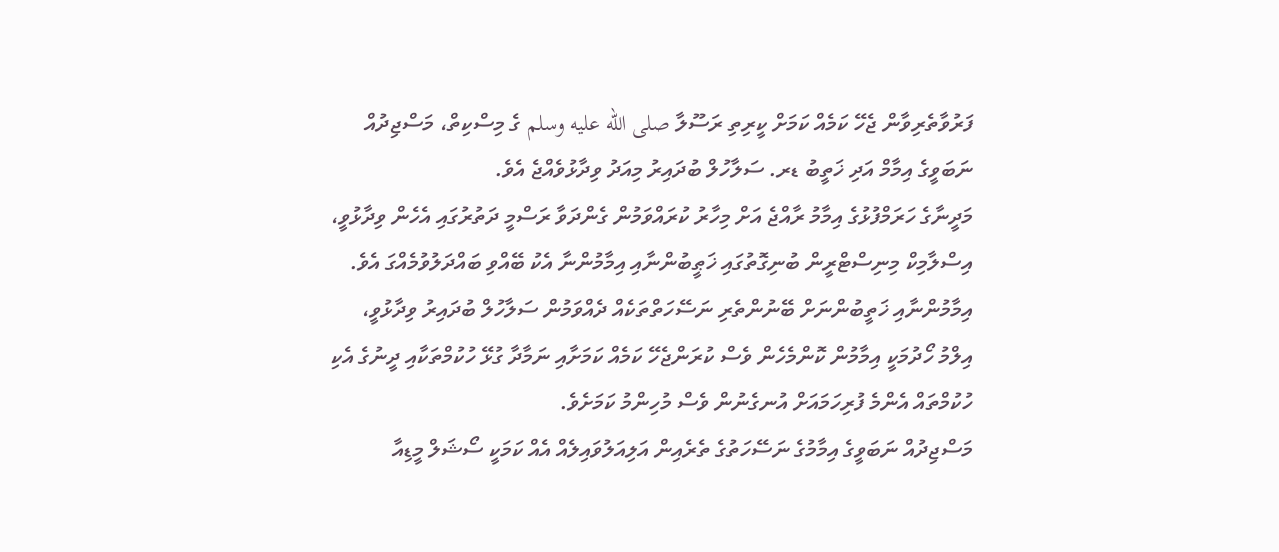ފަރުވާތެރިވާން ޖެހޭ ކަމެއް ކަމަށް ކީރިތި ރަސޫލާ صلى الله عليه وسلم ގެ މިސްކިތް، މަސްޖިދުއް ނަބަވީގެ އިމާމް އަދި ޚަތީބު ޑރ. ސަލާހުލް ބުދައިރު މިއަދު ވިދާޅުވެއްޖެ އެވެ.
މަދީނާގެ ހަރަމްފުޅުގެ އިމާމު ރާއްޖެ އަށް މިހާރު ކުރައްވަމުން ގެންދަވާ ރަސްމީ ދަތުރުގައި އެހެން ވިދާޅުވީ، އިސްލާމިކް މިނިސްޓްރީން ބުނިގޮތުގައި ޚަޠީބުންނާއި އިމާމުންނާ އެކު ބޭއްވި ބައްދަލުވުމެއްގަ އެވެ.
އިމާމުންނާއި ޚަތީބުންނަށް ބޭނުންތެރި ނަސޭހަތްތަކެއް ދެއްވަމުން ސަލާހުލް ބުދައިރު ވިދާޅުވީ، އިލްމު ހޯދުމަކީ އިމާމުން ކޮންމެހެން ވެސް ކުރަންޖެހޭ ކަމެއް ކަމަށާއި ނަމާދާ ގުޅޭ ހުކުމްތަކާއި ދީނުގެ އެކި ހުކުމްތައް އެންމެ ފުރިހަމައަށް އުނގެނުން ވެސް މުހިންމު ކަމަށެވެ.
މަސްޖިދުއް ނަބަވީގެ އިމާމުގެ ނަސޭހަތުގެ ތެރެއިން އަލިއަލުވައިލެއް އެއް ކަމަކީ ސޯޝަލް މީޑިއާ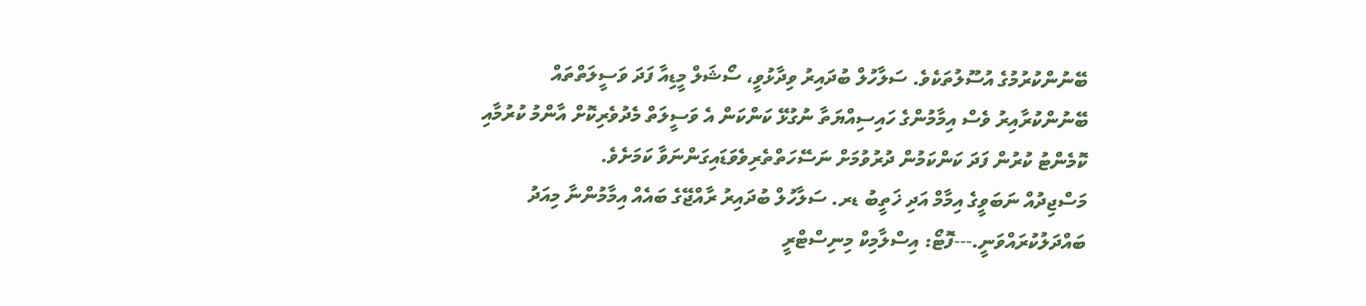ބޭނުންކުރުމުގެ އުސޫލުތަކެވެ. ސަލާހުލް ބުދައިރު ވިދާޅުވީ، ސޯޝަލް މީޑިއާ ފަދަ ވަސީލަތްތައް ބޭނުންކުރާއިރު ވެސް އިމާމުންގެ ހައިސިއްޔަތާ ނުގުޅޭ ކަންކަން އެ ވަސީލަތް މެދުވެރިކޮށް އާންމު ކުރުމާއި ކޮމެންޓު ކުރުން ފަދަ ކަންކަމުން ދުރުވުމަށް ނަސޭހަތްތެރިވެވަޑައިގަންނަވާ ކަމަށެވެ.
މަސްޖިދުއް ނަބަވީގެ އިމާމް އަދި ޚަތީބު ޑރ. ސަލާހުލް ބުދައިރު ރާއްޖޭގެ ބައެއް އިމާމުންނާ މިއަދު ބައްދަލުކުރައްވަނީ.---ފޮޓޯ: އިސްލާމިކް މިނިސްޓްރީ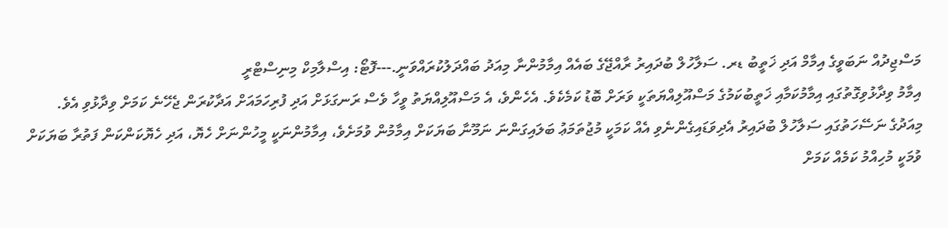މަސްޖިދުއް ނަބަވީގެ އިމާމް އަދި ޚަތީބު ޑރ. ސަލާހުލް ބުދައިރު ރާއްޖޭގެ ބައެއް އިމާމުންނާ މިއަދު ބައްދަލުކުރައްވަނީ.---ފޮޓޯ: އިސްލާމިކް މިނިސްޓްރީ
އިމާމު ވިދާޅުވިގޮތުގައި އިމާމުކަމާއި ޚަތީބުކަމުގެ މަސްއޫލިއްޔަތަކީ ވަރަށް ބޮޑު ކަމެކެވެ. އެހެންވެ، އެ މަސްއޫލިއްޔަތު ވީހާ ވެސް ރަނގަޅަށް އަދި ފުރިހަމައަށް އަދާކުރަން ޖެހޭނެ ކަމަށް ވިދާޅުވި އެވެ.
މިއަދުގެ ނަސޭހަތުގައި ސަލާހުލް ބުދައިރު އެދިވަޑައިގެންނެވި އެއް ކަމަކީ މުޖުތަމަޢު ބަލައިގަންނަ ނަމޫނާ ބަޔަކަށް އިމާމުން ވުމަށެވެ، އިމާމުންނަކީ މީހުންނަށް ހެޔޮ، އަދި ހެޔޮކަންކަން ފަތުރާ ބަޔަކަށް ވުމަކީ މުހިއްމު ކަމެއް ކަމަށް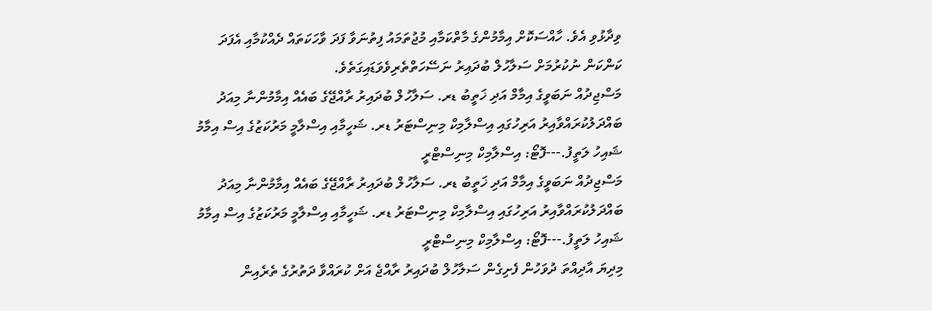ވިދާޅުވި އެވެ. ހާއްސަކޮށް އިމާމުންގެ މާތްކަމާއި މުޖުތަމައު ފިތުނަވާ ފަދަ ވާހަކަތައް ދެއްކުމާއި އެފަދަ ކަންކަން ނުކުރުމަށް ސަލާހުލް ބުދައިރު ނަސޭހަތްތެރިވެވަޑައިގަތެވެ.
މަސްޖިދުއް ނަބަވީގެ އިމާމް އަދި ޚަތީބު ޑރ. ސަލާހުލް ބުދައިރު ރާއްޖޭގެ ބައެއް އިމާމުންނާ މިއަދު ބައްދަލުކުރައްވާއިރު އަރިހުގައި އިސްލާމިކް މިނިސްޓަރު ޑރ. ޝަހީމާއި އިސްލާމީ މަރުކަޒުގެ އިސް އިމާމު ޝައިހު ލަތީފު.---ފޮޓޯ: އިސްލާމިކް މިނިސްޓްރީ
މަސްޖިދުއް ނަބަވީގެ އިމާމް އަދި ޚަތީބު ޑރ. ސަލާހުލް ބުދައިރު ރާއްޖޭގެ ބައެއް އިމާމުންނާ މިއަދު ބައްދަލުކުރައްވާއިރު އަރިހުގައި އިސްލާމިކް މިނިސްޓަރު ޑރ. ޝަހީމާއި އިސްލާމީ މަރުކަޒުގެ އިސް އިމާމު ޝައިހު ލަތީފު.---ފޮޓޯ: އިސްލާމިކް މިނިސްޓްރީ
މިދިޔަ އާދިއްތަ ދުވަހުން ފެށިގެން ސަލާހުލް ބުދައިރު ރާއްޖެ އަށް ކުރައްވާ ދަތުރުގެ ތެރެއިން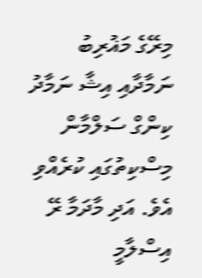މިރޭގެ މަޣުރިބު ނަމާދާއި އިޝާ ނަމާދު ކިންގް ސަލްމާން މިސްކިތުގައި ކުރެއްވި އެވެ. އަދި މާދަމާ ރޭ އިސްލާމީ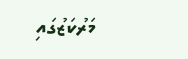މަރުކަޒުގައި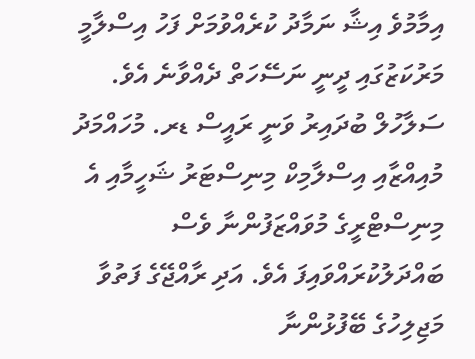އިމާމުވެ އިޝާ ނަމާދު ކުރެއްވުމަށް ފަހު އިސްލާމީ މަރުކަޒުގައި ދީނީ ނަސޭހަތް ދެއްވާނެ އެވެ.
ސަލާހުލް ބުދައިރު ވަނީ ރައީސް ޑރ. މުހައްމަދު މުއިއްޒާއި އިސްލާމިކް މިނިސްޓަރު ޝަހީމާއި އެ މިނިސްޓްރީގެ މުވައްޒަފުންނާ ވެސް ބައްދަލުކުރައްވައިފަ އެވެ. އަދި ރާއްޖޭގެ ފަތުވާ މަޖިލިހުގެ ބޭފުޅުންނާ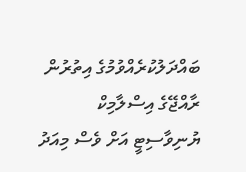ބައްދަލުކުރެއްވުމުގެ އިތުރުން ރާއްޖޭގެ އިސްލާމިކް ޔުނިވާސިޓީ އަށް ވެސް މިއަދު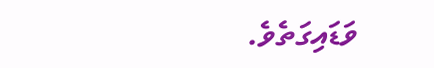ވަޑައިގަތެވެ.